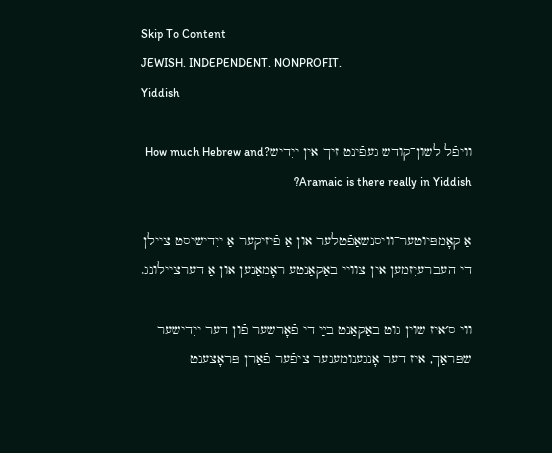Skip To Content
JEWISH. INDEPENDENT. NONPROFIT.
Yiddish

וויפֿל לשון־קודש געפֿינט זיך אין ייִדיש?How much Hebrew and Aramaic is there really in Yiddish?

אַ קאָמפּיוטער־וויסנשאַפֿטלער און אַ פֿיזיקער אַ ייִדישיסט ציילן די העברעיִזמען אין צוויי באַקאַנטע ראָמאַנען און אַ דערציילונג.

ווי ס׳איז שוין גוט באַקאַנט בײַ די פֿאָרשער פֿון דער ייִדישער שפּראַך, איז דער אָנגענומענער ציפֿער פֿאַרן פּראָצענט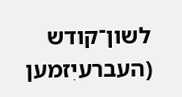לשון־קודש (העברעיִזמען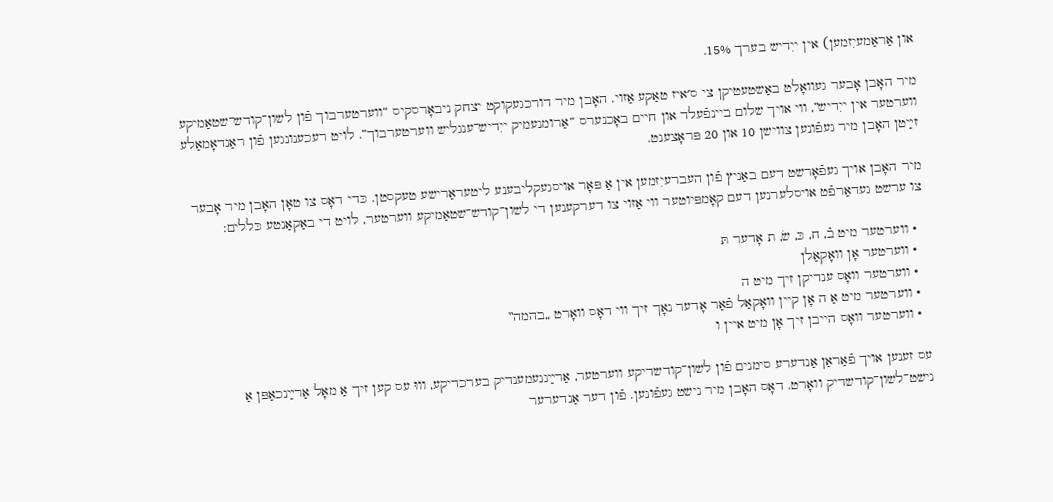און אַראַמעיִזמען) אין ייִדיש בערך 15%.

מיר האָבן אָבער געוואָלט באַשטעטיקן צי ס׳איז טאַקע אַזוי. האָבן מיר דורכגעקוקט יצחק ניבאָרסקיס “ווערטערבוך פֿון לשון־קודש־שטאַמיקע ווערטער אין ייִדיש”, ווי אויך שלום ביינפֿעלד און חיים באָכנערס “אַרומנעמיק ייִדיש־ענגליש ווערטערבוך”. לויט רעכענונגען פֿון ראַנדאָמאַלע זײַטן האָבן מיר געפֿונען צווישן 10 און 20 פּראָצענט.

מיר האָבן אויך געפֿאָרשט דעם באַניץ פֿון העברעיִזמען אין אַ פּאָר אויסגעקליבענע ליטעראַרישע טעקסטן. כּדי דאָס צו טאָן האָבן מיר אָבער צו ערשט געדאַרפֿט אויסלערנען דעם קאָמפּיוטער ווי אַזוי צו דערקענען די לשון־קודש־שטאַמיקע ווערטער, לויט די באַקאַנטע כּללים:

  • ווערטער מיט בֿ, ח, כּ, שׂ, ת אָדער תּ
  • ווערטער אָן וואָקאַלן
  • ווערטער וואָס ענדיקן זיך מיט ה
  • ווערטער מיט אַ ה אָן קיין וואָקאַל פֿאַר אָדער נאָך זיך ווי דאָס וואָרט „בהמה‟
  • ווערטער וואָס הייבן זיך אָן מיט איין ו

עס זענען אויך פֿאַראַן אַנדערע סימנים פֿון לשון־קודשדיקע ווערטער, אַרײַננעמענדיק בערכדיקע, וווּ עס קען זיך אַ מאָל אַרײַנכאַפּן אַ נישט־לשון־קודשדיק וואָרט. דאָס האָבן מיר נישט געפֿונען. פֿון דער אַנדערער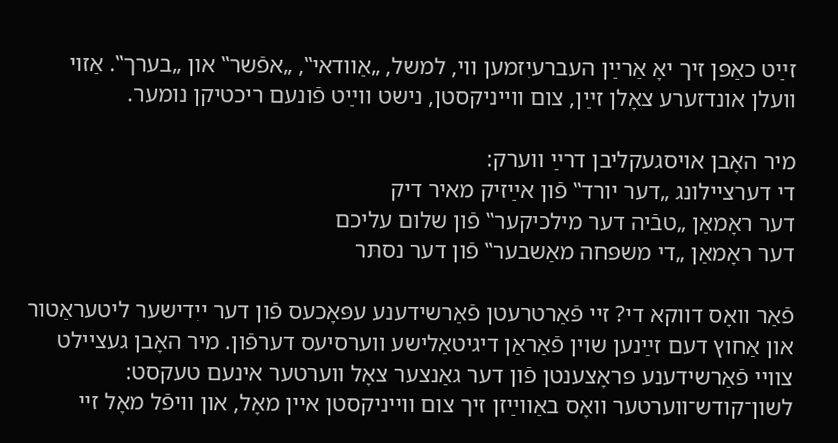זײַט כאַפּן זיך יאָ אַרײַן העברעיִזמען ווי, למשל, „אַוודאי‟, „אפֿשר‟ און „בערך‟. אַזוי וועלן אונדזערע צאָלן זײַן, צום ווייניקסטן, נישט ווײַט פֿונעם ריכטיקן נומער.

מיר האָבן אויסגעקליבן דרײַ ווערק:
די דערציילונג „דער יורד‟ פֿון אײַזיק מאיר דיק
דער ראָמאַן „טבֿיה דער מילכיקער‟ פֿון שלום עליכם
דער ראָמאַן „די משפּחה מאַשבער‟ פֿון דער נסתּר

פֿאַר וואָס דווקא די? זיי פֿאַרטרעטן פֿאַרשידענע עפּאָכעס פֿון דער ייִדישער ליטעראַטור און אַחוץ דעם זײַנען שוין פֿאַראַן דיגיטאַלישע ווערסיעס דערפֿון. מיר האָבן געציילט צוויי פֿאַרשידענע פּראָצענטן פֿון דער גאַנצער צאָל ווערטער אינעם טעקסט: לשון־קודש־ווערטער וואָס באַווײַזן זיך צום ווייניקסטן איין מאָל, און וויפֿל מאָל זיי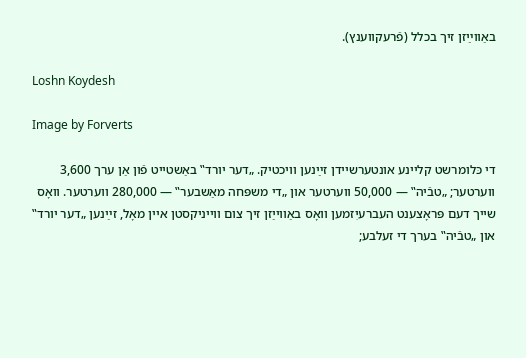באַווײַזן זיך בכלל (פֿרעקווענץ).

Loshn Koydesh

Image by Forverts

די כּלומרשט קליינע אונטערשיידן זײַנען וויכטיק. „דער יורד‟ באַשטייט פֿון אַן ערך 3,600 ווערטער; „טבֿיה‟ — 50,000 ווערטער און „די משפּחה מאַשבער‟ — 280,000 ווערטער. וואָס שייך דעם פּראָצענט העברעיִזמען וואָס באַווייַזן זיך צום ווייניקסטן איין מאָל, זײַנען „דער יורד‟ און „טבֿיה‟ בערך די זעלבע;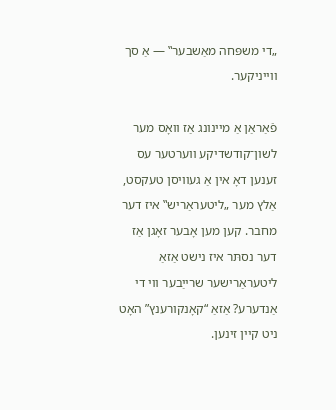„די משפּחה מאַשבער‟ — אַ סך ווייניקער.

פֿאַראַן אַ מיינונג אַז וואָס מער לשון־קודשדיקע ווערטער עס זענען דאָ אין אַ געוויסן טעקסט, אַלץ מער „ליטעראַריש‟ איז דער מחבר. קען מען אָבער זאָגן אַז דער נסתּר איז נישט אַזאַ ליטעראַרישער שרייַבער ווי די אַנדערע? אַזאַ “קאָנקורענץ” האָט ניט קיין זינען.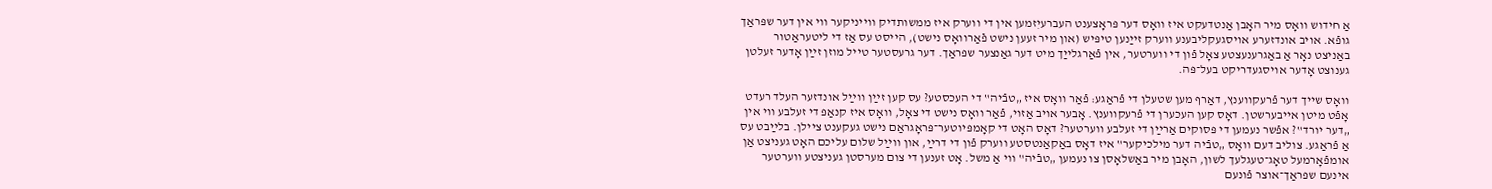אַ חידוש וואָס מיר האָבן אַנטדעקט איז וואָס דער פּראָצענט העברעיִזמען אין די ווערק איז ממשותדיק ווייניקער ווי אין דער שפּראַך גופֿא. אויב אונדזערע אויסגעקליבענע ווערק זייַנען טיפּיש (און מיר זעען נישט פֿאַרוואָס נישט), הייסט עס אַז די ליטעראַטור באַניצט נאָר אַ באַגרענעצטע צאָל פֿון די ווערטער, אין פֿאַרגלייַך מיט דער גאַנצער שפּראַך. דער גרעסטער טייל מוזן זײַן אָדער זעלטן גענוצט אָדער אויסגעדריקט בעל־פּה.

וואָס שייך דער פֿרעקווענץ, דאַרף מען שטעלן די פֿראַגע: פֿאַר וואָס איז „טבֿיה‟ די העכסטע? עס קען זײַן ווײַל אונדזער העלד רעדט אָפֿט מיטן אייבערשטן. דאָס קען העכערן די פֿרעקווענץ. אָבער אויב אַזוי, פֿאַר וואָס נישט די צאָל, וואָס איז קנאַפּ די זעלבע ווי אין „דער יורד‟? אפֿשר נעמען די פּסוקים אַרײַן די זעלבע ווערטער? דאָס האָט די קאָמפּיוטער־פּראָגראַם נישט געקענט ציילן. בלײַבט עס אַ פֿראַגע. צוליב דעם וואָס „טבֿיה דער מילכיקער‟ איז דאָס באַקאַנטסטע ווערק פֿון די דרײַ, און ווײַל שלום עליכם האָט געניצט אַן אומפֿאָרמעל טאָג־טעגלעך לשון, האָבן מיר באַשלאָסן צו נעמען „טבֿיה‟ ווי אַ משל. אָט זענען די צום מערסטן געניצטע ווערטער אינעם שפּראַך־אוצר פֿונעם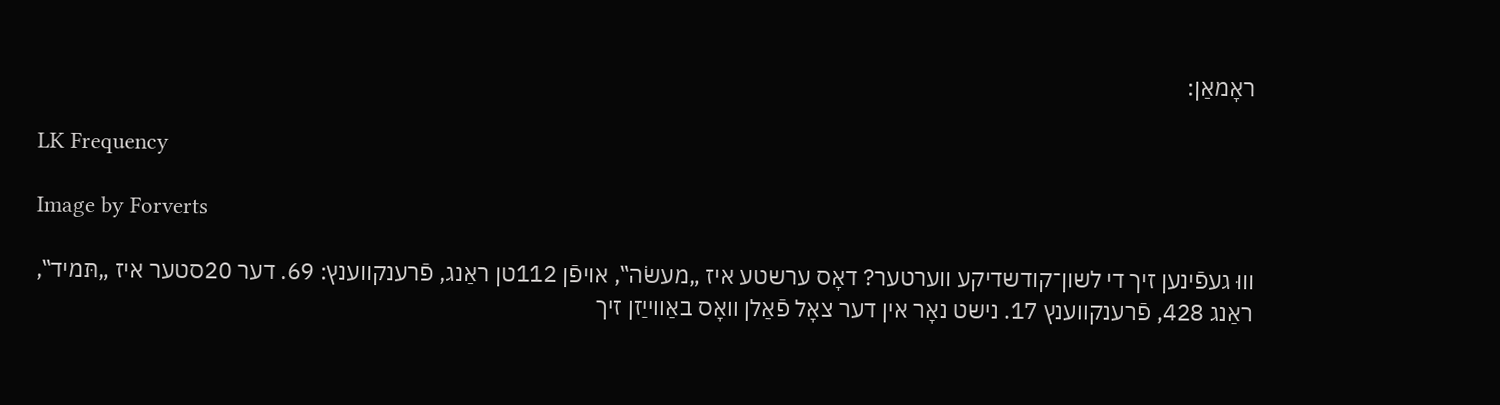ראָמאַן:

LK Frequency

Image by Forverts

וווּ געפֿינען זיך די לשון־קודשדיקע ווערטער? דאָס ערשטע איז „מעשׂה‟, אויפֿן 112טן ראַנג, פֿרענקווענץ: 69. דער 20סטער איז „תּמיד‟, ראַנג 428, פֿרענקווענץ 17. נישט נאָר אין דער צאָל פֿאַלן וואָס באַווייַזן זיך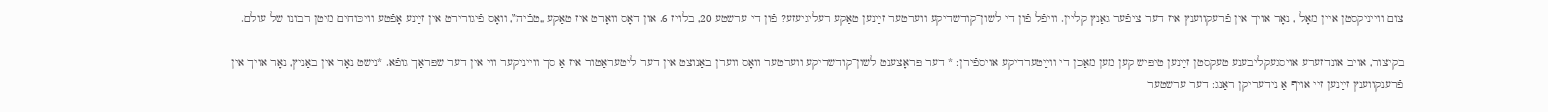צום ווייניקסטן איין מאָל , נאָר אויך אין פֿרעקווענץ איז דער ציפֿער גאַנץ קליין. וויפֿל פֿון די לשון־קודשדיקע ווערטער זײַנען טאַקע רעליגיעזע? פֿון די ערשטע 20, בלויז 6. און דאָס וואָרט איז טאַקע „טבֿיה‟, וואָס פֿיגורירט אין זײַנע אָפֿטע וויכּוחים מיטן רבונו של עולם.

בקיצור, אויב אונדזערע אויסגעקליבענע טעקסטן זײַנען טיפּיש קען מען מאַכן די ווײַטערדיקע אויספֿירן: * דער פּראָצענט לשון־קודשדיקע ווערטער וואָס ווערן באַנוצט אין דער ליטעראַטור איז אַ סך ווייניקער ווי אין דער שפּראַך גופֿא. *נישט נאָר אין באַניץ, נאָר אויך אין פֿרענקווענץ זײַנען זיי אויף אַ נידעריקן ראַנג: דער ערשטער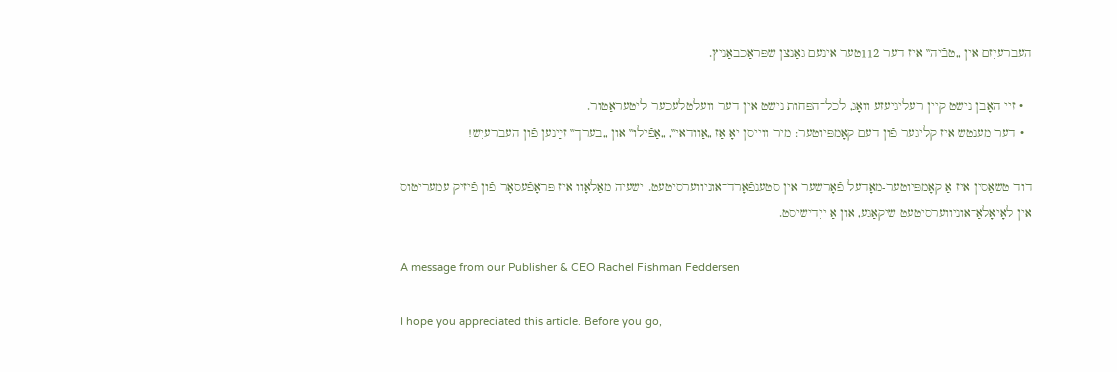העברעיִזם אין „טבֿיה‟ איז דער 112טער אינעם גאַנצן שפּראַכבאַניץ.

  • זיי האָבן נישט קיין רעליגיעזע וואָג, לכל־הפּחות נישט אין דער וועלטלעכער ליטעראַטור.
  • דער מענטש איז קליגער פֿון דעם קאָמפּיוטער: מיר ווייסן יאָ אַז „אַוודאי‟, „אַפֿילו‟ און „בערך‟ זײַנען פֿון העברעיִש!

דוד טשאַסין איז אַ קאָמפּיוטער-מאָדעל פֿאָרשער אין סטענפֿאָרד־אוניווערסיטעט. ישעיה מאַלאָוו איז פּראָפֿעסאָר פֿון פֿיזיק עמעריטוס אין לאָיאָלאַ־אוניווערסיטעט שיקאַגע, און אַ ייִדישיסט.

A message from our Publisher & CEO Rachel Fishman Feddersen

I hope you appreciated this article. Before you go,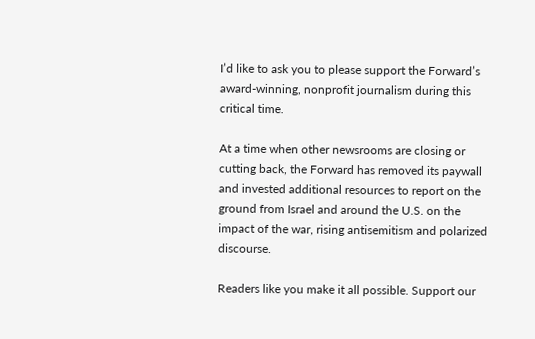I’d like to ask you to please support the Forward’s award-winning, nonprofit journalism during this critical time.

At a time when other newsrooms are closing or cutting back, the Forward has removed its paywall and invested additional resources to report on the ground from Israel and around the U.S. on the impact of the war, rising antisemitism and polarized discourse.

Readers like you make it all possible. Support our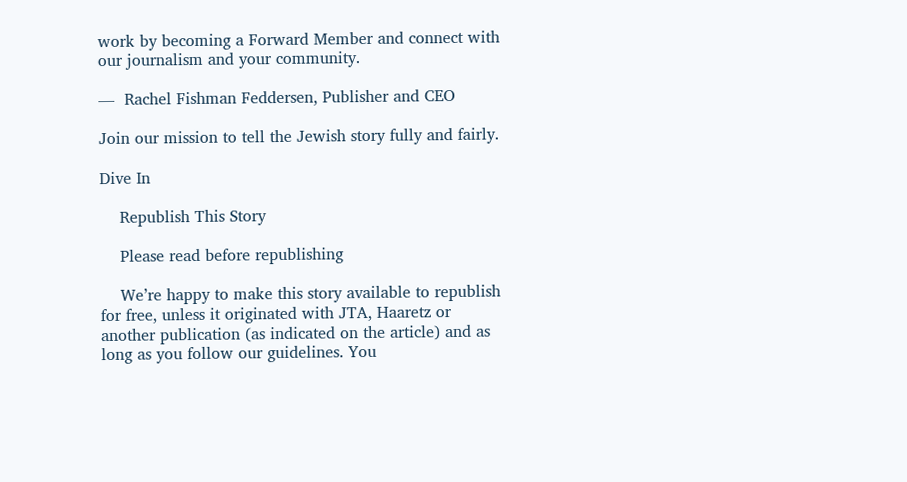work by becoming a Forward Member and connect with our journalism and your community.

—  Rachel Fishman Feddersen, Publisher and CEO

Join our mission to tell the Jewish story fully and fairly.

Dive In

    Republish This Story

    Please read before republishing

    We’re happy to make this story available to republish for free, unless it originated with JTA, Haaretz or another publication (as indicated on the article) and as long as you follow our guidelines. You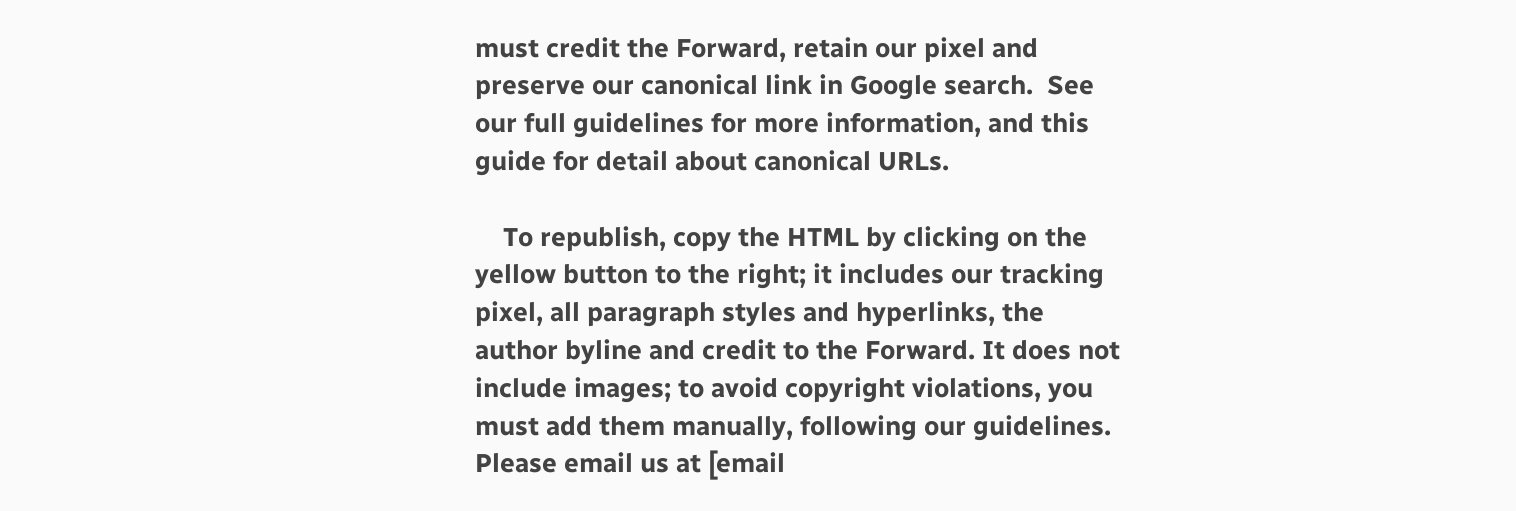must credit the Forward, retain our pixel and preserve our canonical link in Google search.  See our full guidelines for more information, and this guide for detail about canonical URLs.

    To republish, copy the HTML by clicking on the yellow button to the right; it includes our tracking pixel, all paragraph styles and hyperlinks, the author byline and credit to the Forward. It does not include images; to avoid copyright violations, you must add them manually, following our guidelines. Please email us at [email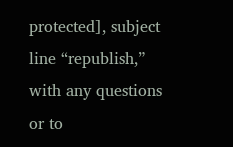protected], subject line “republish,” with any questions or to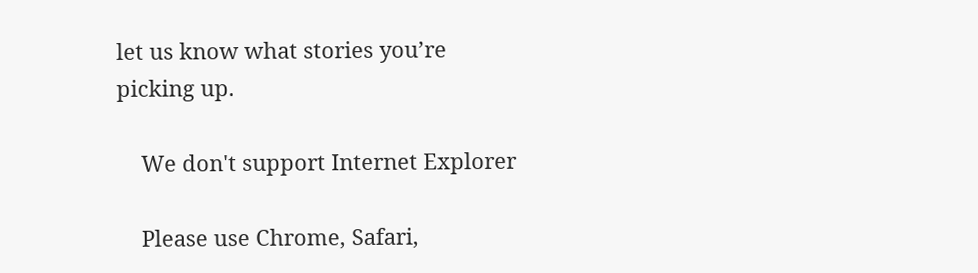let us know what stories you’re picking up.

    We don't support Internet Explorer

    Please use Chrome, Safari,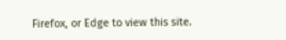Firefox, or Edge to view this site.